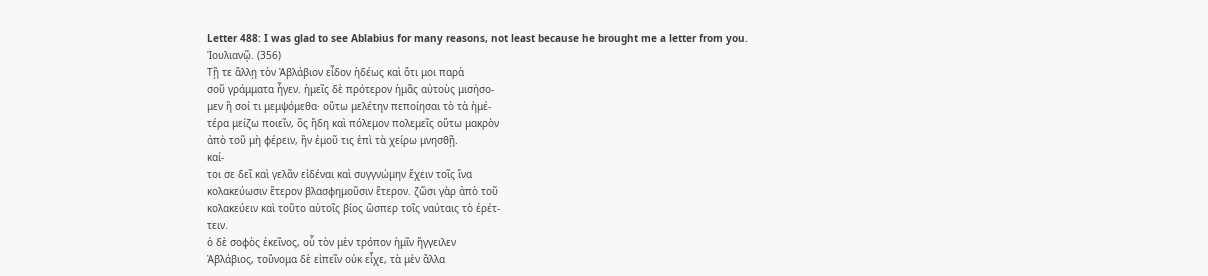Letter 488: I was glad to see Ablabius for many reasons, not least because he brought me a letter from you.
Ἰουλιανῷ. (356)
Τῇ τε ἄλλῃ τὸν Ἀβλάβιον εἶδον ἡδέως καὶ ὅτι μοι παρὰ
σοῦ γράμματα ἦγεν. ἡμεῖς δὲ πρότερον ἡμᾶς αὐτοὺς μισήσο-
μεν ἢ σοί τι μεμψόμεθα· οὕτω μελέτην πεποίησαι τὸ τὰ ἡμέ-
τέρα μείζω ποιεῖν, ὃς ἤδη καὶ πόλεμον πολεμεῖς οὕτω μακρὸν
ἀπὸ τοῦ μὴ φέρειν, ἢν ἐμοῦ τις ἐπὶ τὰ χείρω μνησθῇ.
καί-
τοι σε δεῖ καὶ γελᾶν εἰδέναι καὶ συγγνώμην ἔχειν τοῖς ἵνα
κολακεύωσιν ἕτερον βλασφημοῦσιν ἕτερον. ζῶσι γὰρ ἀπὸ τοῦ
κολακεύειν καὶ τοῦτο αὐτοῖς βίος ὥσπερ τοῖς ναύταις τὸ ἐρέτ-
τειν.
ὁ δὲ σοφὸς ἐκεῖνος, οὗ τὸν μὲν τρόπον ἡμῖν ἤγγειλεν
Ἀβλάβιος, τοὔνομα δὲ εἰπεῖν οὐκ εἶχε, τὰ μὲν ἄλλα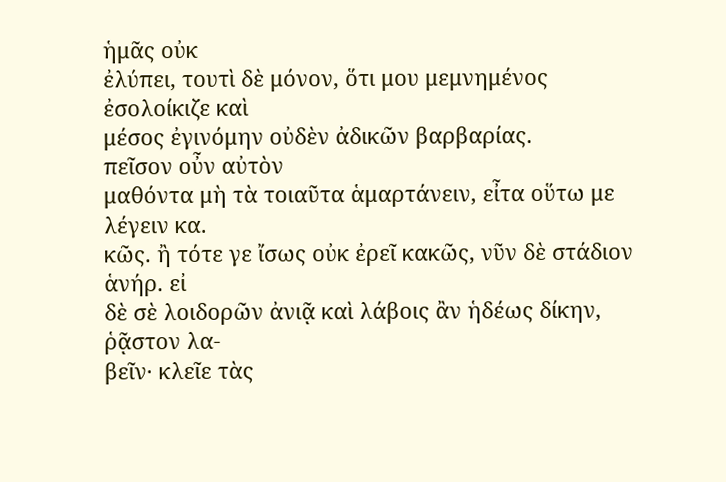ἡμᾶς οὐκ
ἐλύπει, τουτὶ δὲ μόνον, ὅτι μου μεμνημένος ἐσολοίκιζε καὶ
μέσος ἐγινόμην οὐδὲν ἀδικῶν βαρβαρίας.
πεῖσον οὖν αὐτὸν
μαθόντα μὴ τὰ τοιαῦτα ἁμαρτάνειν, εἶτα οὕτω με λέγειν κα.
κῶς. ἢ τότε γε ἴσως οὐκ ἐρεῖ κακῶς, νῦν δὲ στάδιον ἁνήρ. εἰ
δὲ σὲ λοιδορῶν ἀνιᾷ καὶ λάβοις ἂν ἡδέως δίκην, ῥᾷστον λα-
βεῖν· κλεῖε τὰς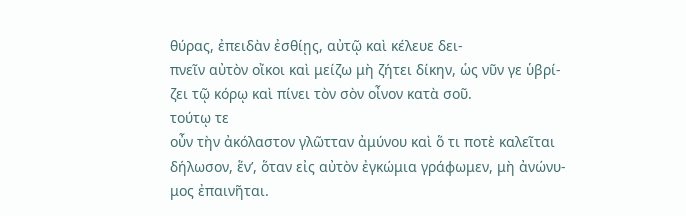θύρας, ἐπειδὰν ἐσθίῃς, αὐτῷ καὶ κέλευε δει-
πνεῖν αὐτὸν οἴκοι καὶ μείζω μὴ ζήτει δίκην, ὡς νῦν γε ὑβρί-
ζει τῷ κόρῳ καὶ πίνει τὸν σὸν οἶνον κατὰ σοῦ.
τούτῳ τε
οὖν τὴν ἀκόλαστον γλῶτταν ἀμύνου καὶ ὅ τι ποτὲ καλεῖται
δήλωσον, ἕν’, ὅταν εἰς αὐτὸν ἐγκώμια γράφωμεν, μὴ ἀνώνυ-
μος ἐπαινῆται.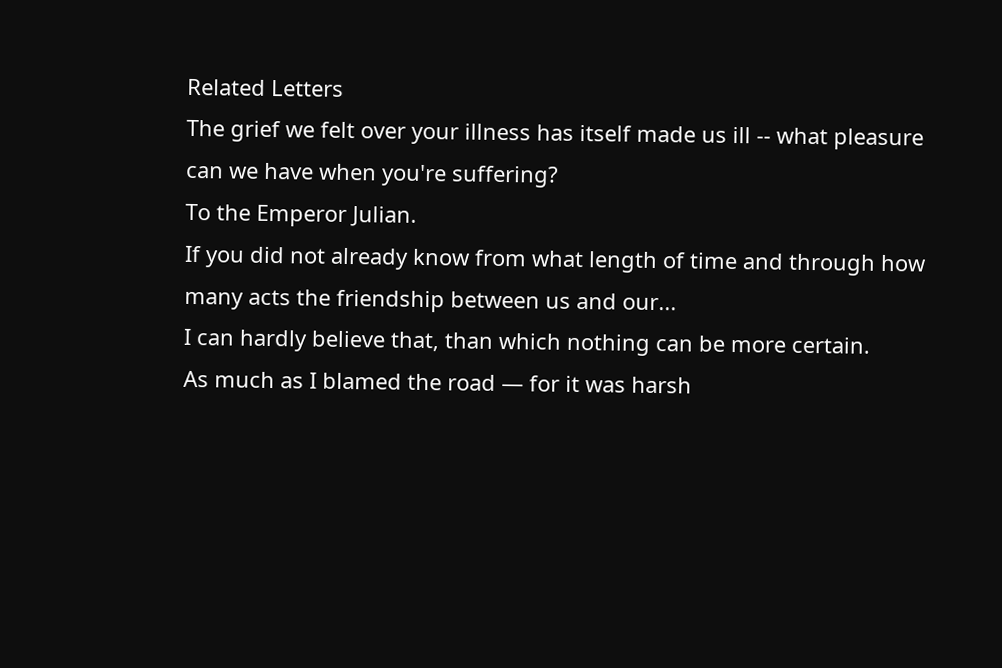Related Letters
The grief we felt over your illness has itself made us ill -- what pleasure can we have when you're suffering?
To the Emperor Julian.
If you did not already know from what length of time and through how many acts the friendship between us and our...
I can hardly believe that, than which nothing can be more certain.
As much as I blamed the road — for it was harsh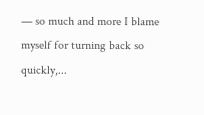— so much and more I blame myself for turning back so quickly,...